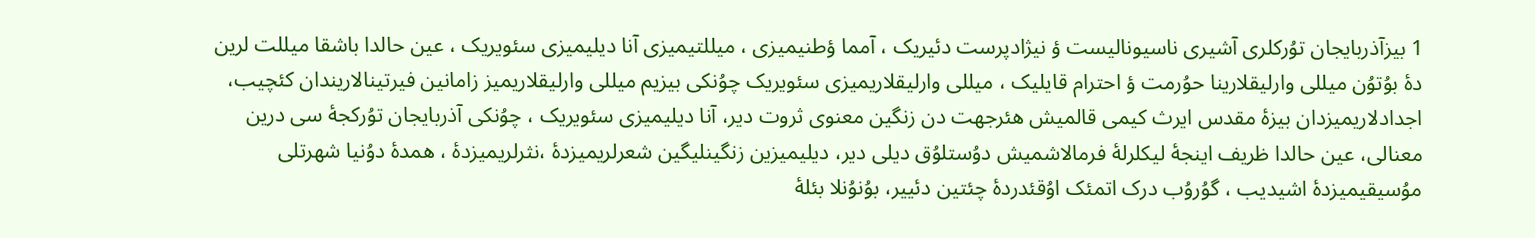1 بیزآذربایجان توُرکلری آشیری ناسیونالیست ؤ نیژادپرست دئیریک ، آمما ؤطنیمیزی ، میللتیمیزی آنا دیلیمیزی سئویریک ، عین حالدا باشقا میللت لرین دۀ بوُتوُن میللی وارلیقلارینا حوُرمت ؤ احترام قایلیک ، میللی وارلیقلاریمیزی سئویریک چوُنکی بیزیم میللی وارلیقلاریمیز زامانین فیرتینالاریندان کئچیب، اجدادلاریمیزدان بیزۀ مقدس ایرث کیمی قالمیش هئرجهت دن زنگین معنوی ثروت دیر، آنا دیلیمیزی سئویریک ، چوُنکی آذربایجان توُرکجۀ سی درین معنالی، عین حالدا ظریف اینجۀ لیکلرلۀ فرمالاشمیش دوُستلوُق دیلی دیر، دیلیمیزین زنگینلیگین شعرلریمیزدۀ ،نثرلریمیزدۀ ، همدۀ دوُنیا شهرتلی موُسیقیمیزدۀ اشیدیب ، گوُروُب درک اتمئک اوُقئدردۀ چئتین دئییر، بوُنوُنلا بئلۀ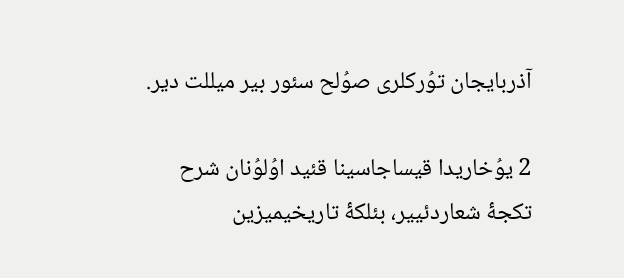آذربایجان توُرکلری صوُلح سئور بیر میللت دیر.

2 یوُخاریدا قیساجاسینا قئید اوُلوُنان شرح تکجۀ شعاردئییر، بئلکۀ تاریخیمیزین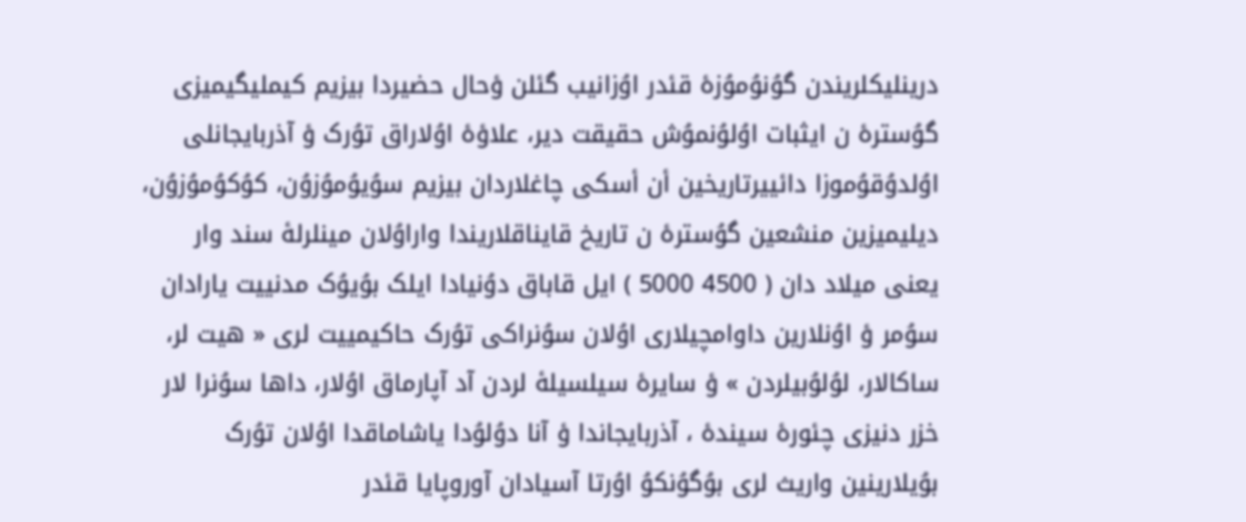درینلیکلریندن گوُنوُموُزۀ قئدر اوُزانیب گئلن ؤحال حضیردا بیزیم کیملیگیمیزی گوُسترۀ ن ایثبات اوُلوُنموُش حقیقت دیر، علاؤۀ اوُلاراق توُرک ؤ آذربایجانلی اوُلدوُقوُموزا دائییرتاریخین أن أسکی چاغلاردان بیزیم سوُیوُموُزوُن، کوُکوُموُزوُن، دیلیمیزین منشعین گوُسترۀ ن تاریخ قایناقلاریندا واراوُلان مینلرلۀ سند وار یعنی میلاد دان ( 4500 5000 ) ایل قاباق دوُنیادا ایلک بوُیوُک مدنییت یارادان سوُمر ؤ اوُنلارین داوامچیلاری اوُلان سوُنراکی توُرک حاکیمییت لری « هیت لر، ساکالار، لوُلوُبیلردن » ؤ سایرۀ سیلسیلۀ لردن آد آپارماق اوُلار، داها سوُنرا لار خزر دنیزی چئورۀ سیندۀ ، آذربایجاندا ؤ آنا دوُلوُدا یاشاماقدا اوُلان توُرک بوُیلارینین واریث لری بوُگوُنکوُ اوُرتا آسیادان آوروپایا قئدر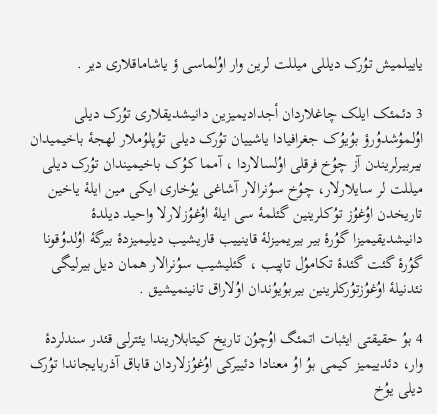یاییلمیش توُرک دیللی میللت لرین وار اوُلماسی ؤ یاشاماقلاری دیر .

3 دئمئک ایلک چاغلاردان أجدادیمیزین دانیشدیقلاری توُرک دیلی اوُلموُشدوُرؤ بوُیوُک جغرافیادا یاشییان توُرک دیلی توُپلوُملار لهجۀ باخیمیدان بیربیرلریندن آز چوُخ فرقلی اوُلسالاردا ، آمما کوُک باخیمیندان توُرک دیلی میللت لر سایلارلار، چوُخ سوُنرالار آشاغی یوُخاری ایکی مین ایلۀ یاخین تاریخدن اوُغوُز توُکلرینین گئلمۀ سی ایلۀ اوُغوُزلارلا واحید دیلدۀ دانیشدیقیمیزا گوُرۀ بیر بیریمیزلۀ قاینییب قاریشیب دیلیمیزدۀ بیرگۀ اوُلدوُقونا گوُرۀ گئت گئدۀ تکاموُل تاپیب ، گئلیشیب سوُنرالار همان دیل بیرلیگی نئدنیلۀ اوُغوُزتوُرکلرینین بیربوُیوُندان اوُلاراق تانینمیشیق .

4 بوُ حقیقتی ایثبات اتمئگ اوُچوُن تاریخ کیتابلاریندا یئترلی قئدر سندلردۀ وار، دئدییمیز کیمی بوُ اوُ معنادا دئییرکی اوُغوُزلاردان قاباق آذربایجاندا توُرک دیلی یوُخ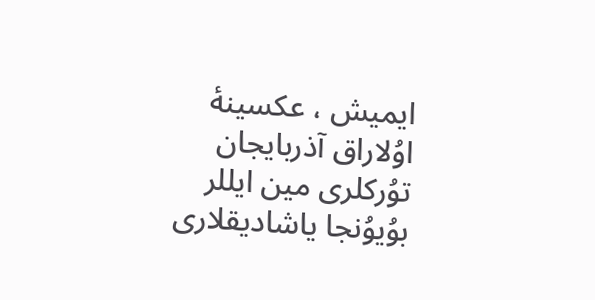ایمیش ، عکسینۀ اوُلاراق آذربایجان توُرکلری مین ایللر بوُیوُنجا یاشادیقلاری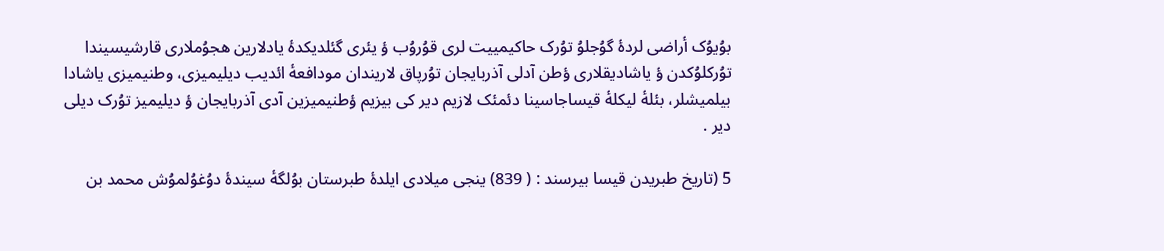بوُیوُک أراضی لردۀ گوُجلوُ توُرک حاکیمییت لری قوُروُب ؤ یئری گئلدیکدۀ یادلارین هجوُملاری قارشیسیندا توُرکلوُکدن ؤ یاشادیقلاری ؤطن آدلی آذربایجان توُرپاق لاریندان مودافعۀ ائدیب دیلیمیزی، وطنیمیزی یاشادا بیلمیشلر، بئلۀ لیکلۀ قیساجاسینا دئمئک لازیم دیر کی بیزیم ؤطنیمیزین آدی آذربایجان ؤ دیلیمیز توُرک دیلی دیر .

5 (تاریخ طبریدن قیسا بیرسند : ( 839) ینجی میلادی ایلدۀ طبرستان بوُلگۀ سیندۀ دوُغوُلموُش محمد بن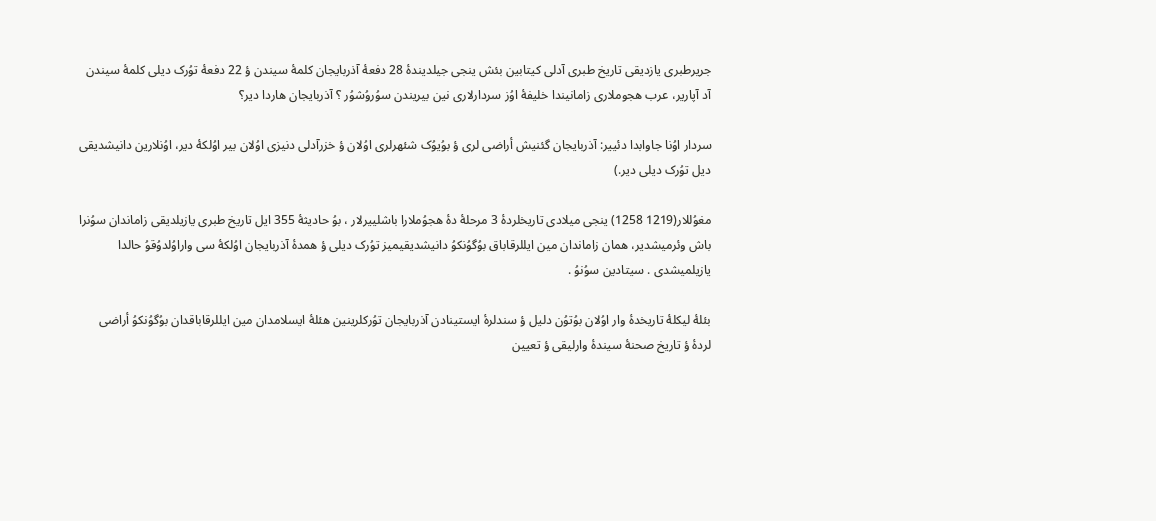جریرطبری یازدیقی تاریخ طبری آدلی کیتابین بئش ینجی جیلدیندۀ 28 دفعۀ آذربایجان کلمۀ سیندن ؤ 22 دفعۀ توُرک دیلی کلمۀ سیندن آد آپاریر، عرب هجوملاری زامانیندا خلیفۀ اوُز سردارلاری نین بیریندن سوُروُشوُر ؟ آذربایجان هاردا دیر؟

سردار اوُنا جاوابدا دئییر: آذربایجان گئنیش أراضی لری ؤ بوُیوُک شئهرلری اوُلان ؤ خزرآدلی دنیزی اوُلان بیر اوُلکۀ دیر، اوُنلارین دانیشدیقی دیل توُرک دیلی دیر.)

مغوُللار(1219 1258) ینجی میلادی تاریخلردۀ 3 مرحلۀ دۀ هجوُملارا باشلییرلار ، بوُ حادیثۀ 355 ایل تاریخ طبری یازیلدیقی زاماندان سوُنرا باش وئرمیشدیر، همان زاماندان مین ایللرقاباق بوُگوُنکوُ دانیشدیقیمیز توُرک دیلی ؤ همدۀ آذربایجان اوُلکۀ سی واراوُلدوُقوُ حالدا یازیلمیشدی . سیتادین سوُنوُ .

بئلۀ لیکلۀ تاریخدۀ وار اوُلان بوُتوُن دلیل ؤ سندلرۀ ایستینادن آذربایجان توُرکلرینین هئلۀ ایسلامدان مین ایللرقاباقدان بوُگوُنکوُ أراضی لردۀ ؤ تاریخ صحنۀ سیندۀ وارلیقی ؤ تعیین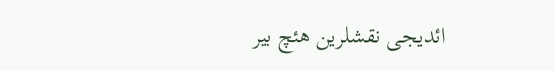ائدیجی نقشلرین هئچ بیر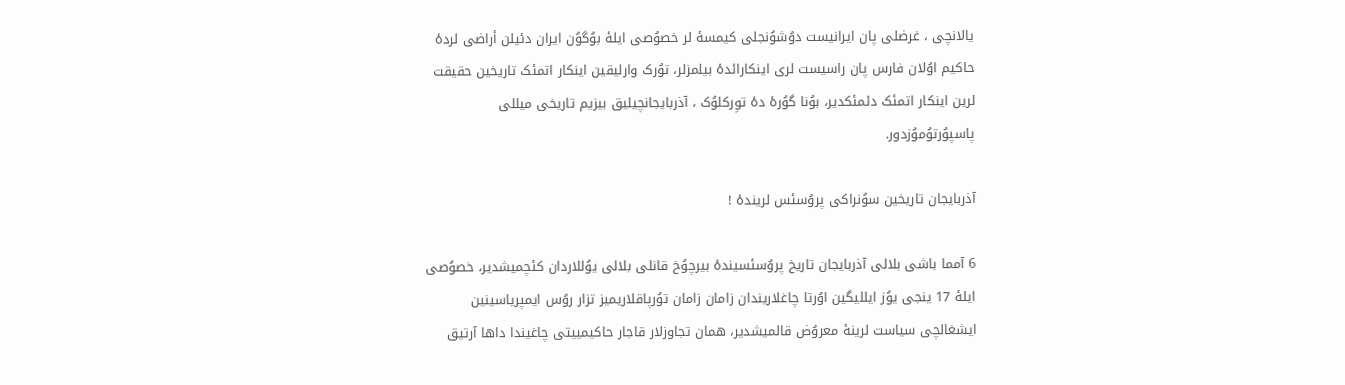یالانچی ، غرضلی پان ایرانیست دوُشوُنجلی کیمسۀ لر خصوُصی ایلۀ بوُگوُن ایران دئیلن أراضی لردۀ حاکیم اوُلان فارس پان راسیست لری اینکارائدۀ بیلمزلر، توُرک وارلیقین اینکار اتمئک تاریخین حقیقت لرین اینکار اتمئک دئمئکدیر، بوُنا گوُرۀ دۀ توِرکلوُک ، آذربایجانچیلیق بیزیم تاریخی میللی پاسپوُرتوُموُزدور.

آذربایجان تاریخین سوُنراکی پروُسئس لریندۀ !

6 آمما باشی بلالی آذربایجان تاریخ پروُسئسیندۀ بیرچوُخ قانلی بلالی یوُللاردان کئچمیشدیر، خصوُصی ایلۀ 17 ینجی یوُز ایللیگین اوُرتا چاغلاریندان زامان زامان توُرپاقلاریمیز تزار روُس ایمپریاسینین ایشغالچی سیاست لرینۀ معروُض قالمیشدیر، همان تجاوزلار قاجار حاکیمییتی چاغیندا داها آرتیق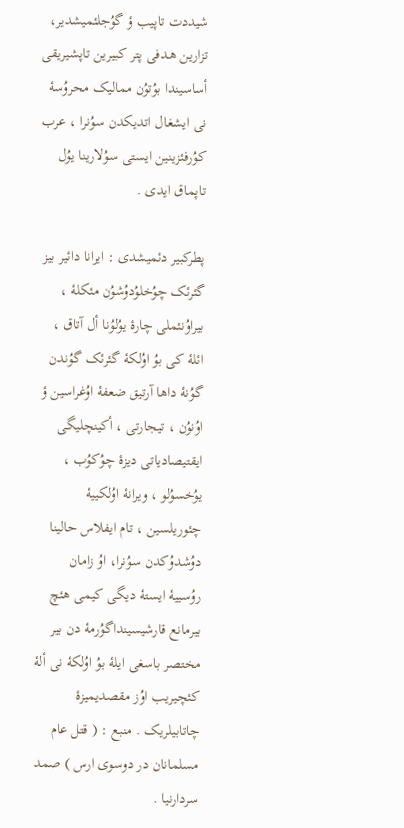شیددت تاپیب ؤ گوُجلئمیشدیر، تزارین هـدفی پتر کبیرین تاپشیریقی أساسیندا بوُتوُن ممالیک محروُسۀ نی ایشغال اتدیکدن سوُنرا ، عرب کوُرفئزینین ایستی سوُلارینا یوُل تاپماق ایدی .

پطرکبیر دئمیشدی : ایرانا دائیر بیز گئرئک چوُخلوُدوُشوُن مئکلۀ ، بیراوُنئملی چارۀ یوُلوُنا أل آتاق ، ائلۀ کی بوُ اوُلکۀ گئرئک گوُندن گوُنۀ داها آرتیق ضعفۀ اوُغراسین ؤ اوُنوُن ، تیجارتی ، أکینچلیگی ایقتیصادیاتی دیزۀ چوُکوُب ، یوُخسوُلو ، ویرانۀ اوُلکییۀ چئوریلسین ، تام ایفلاس حالینا دوُشدوُکدن سوُنرا، اوُ زامان روُسییۀ ایستۀ دیگی کیمی هئچ بیرمانع قارشیسینداگوُرمۀ دن بیر مختصر باسغی ایلۀ بوُ اوُلکۀ نی ألۀ کئچیریب اوُز مقصدیمیزۀ چاتابیلریک . منبع : ( قتل عام مسلمانان در دوسوی ارس ) صمد سردارنیا .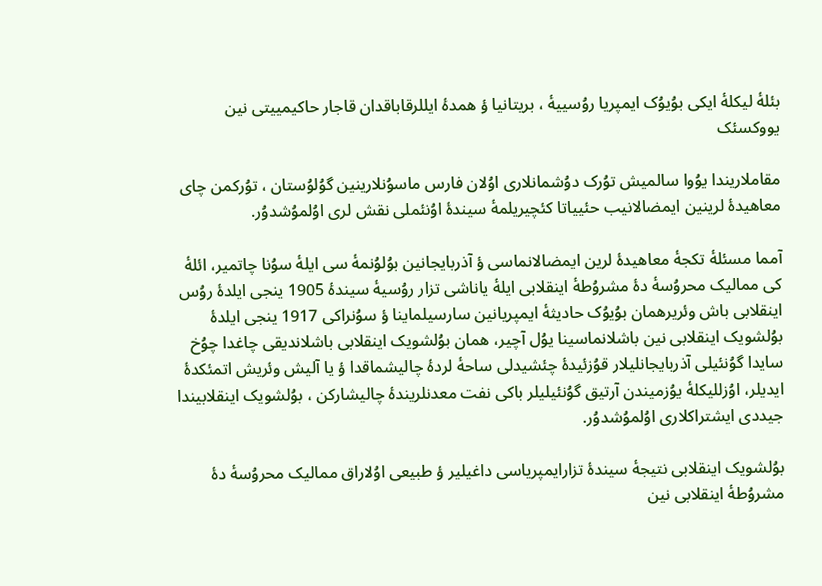بئلۀ لیکلۀ ایکی بوُیوُک ایمپریا روُسییۀ ، بریتانیا ؤ همدۀ ایللرقاباقدان قاجار حاکیمییتی نین یووکسئک

مقاملاریندا یوُوا سالمیش توُرک دوُشمانلاری اوُلان فارس ماسوُنلارینین گوُلوُستان ، توُرکمن چای معاهیدۀ لرینین ایمضالانیب حئییاتا کئچیریلمۀ سیندۀ اوُنئملی نقش لری اوُلموُشدوُر.

آمما مسئلۀ تکجۀ معاهیدۀ لرین ایمضالانماسی ؤ آذربایجانین بوُلوُنمۀ سی ایلۀ سوُنا چاتمیر، ائلۀ کی ممالیک محروُسۀ دۀ مشروُطۀ اینقلابی ایلۀ یاناشی تزار روُسیۀ سیندۀ 1905 ینجی ایلدۀ روُس اینقلابی باش وئریرهمان بوُیوُک حادیثۀ ایمپریانین سارسیلماینا ؤ سوُنراکی 1917 ینجی ایلدۀ بوُلشویک اینقلابی نین باشلانماسینا یوُل آچیر، همان بوُلشویک اینقلابی باشلاندیقی چاغدا چوُخ سایدا گوُنئیلی آذربایجانلیلار قوُزئیدۀ چئشیدلی ساحۀ لردۀ چالیشماقدا ؤ یا آلیش وئریش اتمئکدۀ ایدیلر، اوُزللیکلۀ یوُزمیندن آرتیق گوُنئیلیلر باکی نفت معدنلریندۀ چالیشارکن ، بوُلشویک اینقلابیندا جیددی ایشتراکلاری اوُلموُشدوُر.

بوُلشویک اینقلابی نتیجۀ سیندۀ تزارایمپریاسی داغیلیر ؤ طبیعی اوُلاراق ممالیک محروُسۀ دۀ مشروُطۀ اینقلابی نین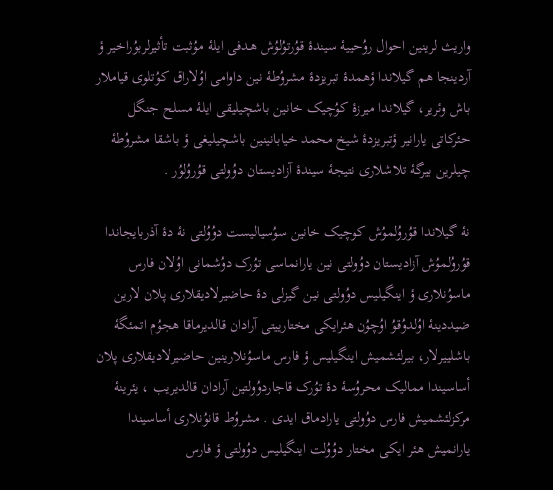واریث لرینین احوال روُحییۀ سیندۀ قوُرتوُلوُش هـدفی ایلۀ موُثبت تأثیرلربوُراخیر ؤ آردینجا هم گیلاندا ؤهمدۀ تبریزدۀ مشروُطۀ نین داوامی اوُلاراق کوُتلوی قیاملار باش وئریر، گیلاندا میرزۀ کوُچیک خانین باشچیلیقی ایلۀ مسلح جنگل حئرکاتی یارانیر ؤتبریزدۀ شیخ محمد خیابانینین باشچیلیغی ؤ باشقا مشروُطۀ چیلرین بیرگۀ تلاشلاری نتیجۀ سیندۀ آزادیستان دوُولتی قوُروُلوُر .

نۀ گیلاندا قوُروُلموُش کوچیک خانین سوُسیالیست دوُوُلتی نۀ دۀ آذربایجاندا قوُروُلموُش آزادیستان دوُولتی نین یارانماسی توُرک دوُشمانی اوُلان فارس ماسوُنلاری ؤ اینگیلیس دوُولتی نین گیزلی دۀ حاضیرلادیقلاری پلان لارین ضیددینۀ اوُلدوُقوُ اوُچوُن هئرایکی مختارییتی آرادان قالدیرماقا هجوُم اتمئگۀ باشلییرلار، بیرلئشمیش اینگیلیس ؤ فارس ماسوُنلارینین حاضیرلادیقلاری پلان أساسیندا ممالیک محروُسۀ دۀ توُرک قاجاردوُولتین آرادان قالدیریب ، یئرینۀ مرکزلئشمیش فارس دوُولتی یارادماق ایدی . مشروُط قانوُنلاری أساسیندا یارانمیش هئر ایکی مختار دوُوُلت اینگیلیس دوُولتی ؤ فارس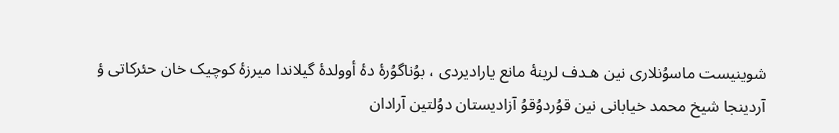شوینیست ماسوُنلاری نین هـدف لرینۀ مانع یارادیردی ، بوُناگوُرۀ دۀ أوولدۀ گیلاندا میرزۀ کوچیک خان حئرکاتی ؤ آردینجا شیخ محمد خیابانی نین قوُردوُقوُ آزادیستان دوُلتین آرادان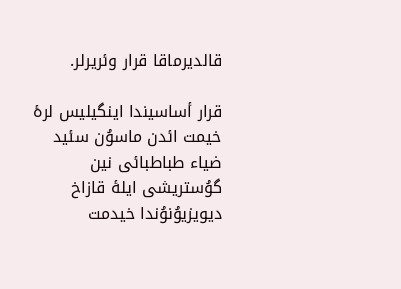قالدیرماقا قرار وئریرلر.

قرار أساسیندا اینگیلیس لرۀ خیمت ائدن ماسوُن سئید ضیاء طباطبائی نین گوُستریشی ایلۀ قازاخ دیویزیوُنوُندا خیدمت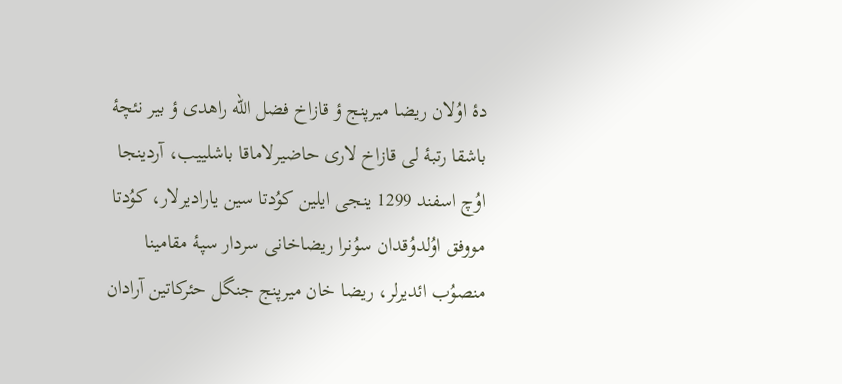دۀ اوُلان ریضا میرپنج ؤ قازاخ فضل الله راهدی ؤ بیر نئچۀ باشقا رتبۀ لی قازاخ لاری حاضیرلاماقا باشلییب، آردینجا اوُچ اسفند 1299 ینجی ایلین کوُدتا سین یارادیرلار، کوُدتا مووفق اوُلدوُقدان سوُنرا ریضاخانی سردار سپۀ مقامینا منصوُب ائدیرلر، ریضا خان میرپنج جنگل حئرکاتین آرادان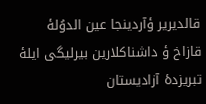قالدیریر ؤآردینجا عین الدوُلۀ قازاخ ؤ داشناکلارین بیرلیگی ایلۀ تبریزدۀ آزادیستان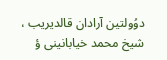دوُولتین آرادان قالدیریب ، شیخ محمد خیابانینی ؤ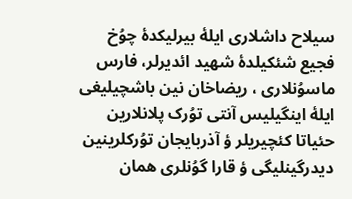سیلاح داشلاری ایلۀ بیرلیکدۀ چوُخ فجیع شئکیلدۀ شهید ائدیرلر، فارس ماسوُنلاری ، ریضاخان نین باشچیلیغی ایلۀ اینگیلیس آنتی توُرک پلانلارین حئیاتا کئچیریلر ؤ آذربایجان توُرکلرینین دیدرگینلیگی ؤ قارا گوُنلری همان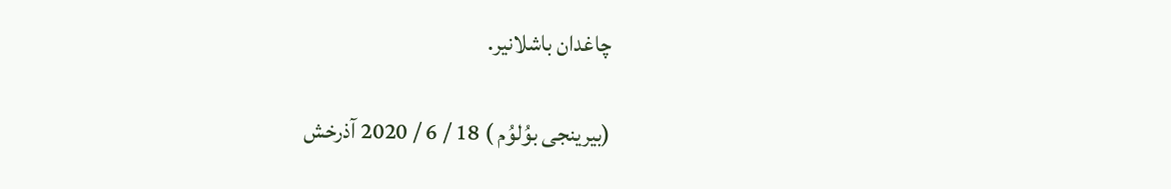چاغدان باشلانیر.

(بیرینجی بوُلوُم ) 18 / 6 / 2020 آذرخش